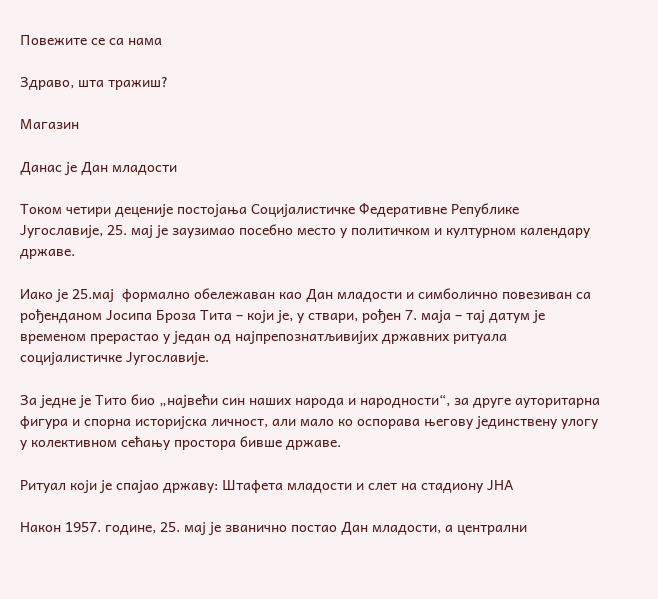Повежите се са нама

Здраво, шта тражиш?

Магазин

Данас је Дан младости

Током четири деценије постојања Социјалистичке Федеративне Републике Југославије, 25. мај је заузимао посебно место у политичком и културном календару државе.

Иако је 25.мај  формално обележаван као Дан младости и симболично повезиван са рођенданом Јосипа Броза Тита – који је, у ствари, рођен 7. маја – тај датум је временом прерастао у један од најпрепознатљивијих државних ритуала социјалистичке Југославије.

За једне је Тито био „највећи син наших народа и народности“, за друге ауторитарна фигура и спорна историјска личност, али мало ко оспорава његову јединствену улогу у колективном сећању простора бивше државе.

Ритуал који је спајао државу: Штафета младости и слет на стадиону ЈНА

Након 1957. године, 25. мај је званично постао Дан младости, а централни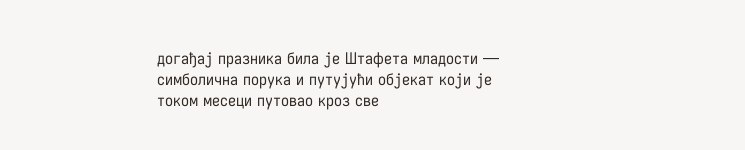догађај празника била је Штафета младости — симболична порука и путујући објекат који је током месеци путовао кроз све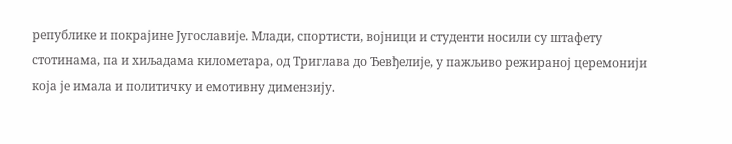републике и покрајине Југославије. Млади, спортисти, војници и студенти носили су штафету стотинама, па и хиљадама километара, од Триглава до Ђевђелије, у пажљиво режираној церемонији која је имала и политичку и емотивну димензију.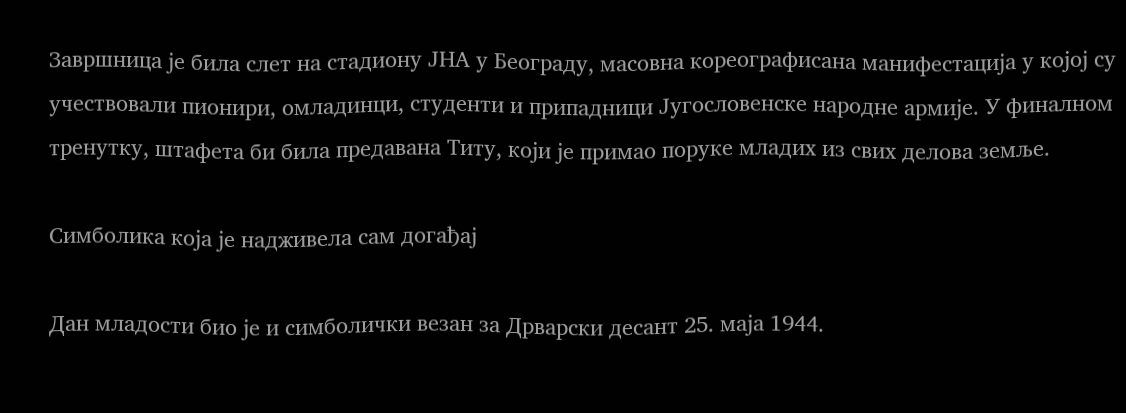Завршница је била слет на стадиону ЈНА у Београду, масовна кореографисана манифестација у којој су учествовали пионири, омладинци, студенти и припадници Југословенске народне армије. У финалном тренутку, штафета би била предавана Титу, који је примао поруке младих из свих делова земље.

Симболика која је надживела сам догађај

Дан младости био је и симболички везан за Дрварски десант 25. маја 1944.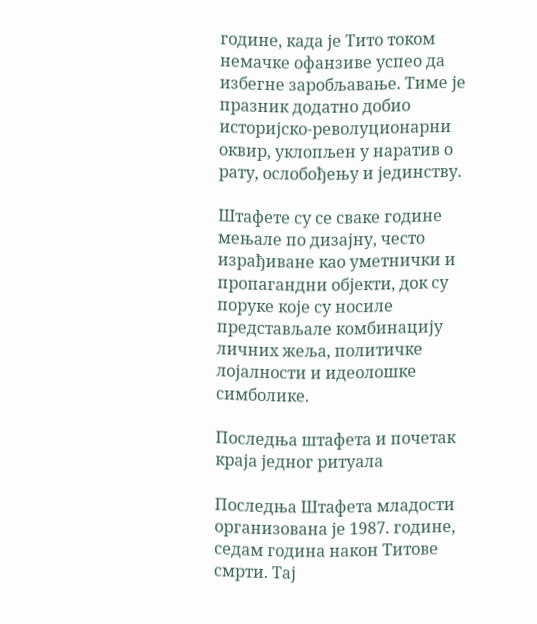године, када је Тито током немачке офанзиве успео да избегне заробљавање. Тиме је празник додатно добио историјско-револуционарни оквир, уклопљен у наратив о рату, ослобођењу и јединству.

Штафете су се сваке године мењале по дизајну, често израђиване као уметнички и пропагандни објекти, док су поруке које су носиле представљале комбинацију личних жеља, политичке лојалности и идеолошке симболике.

Последња штафета и почетак краја једног ритуала

Последња Штафета младости организована је 1987. године, седам година након Титове смрти. Тај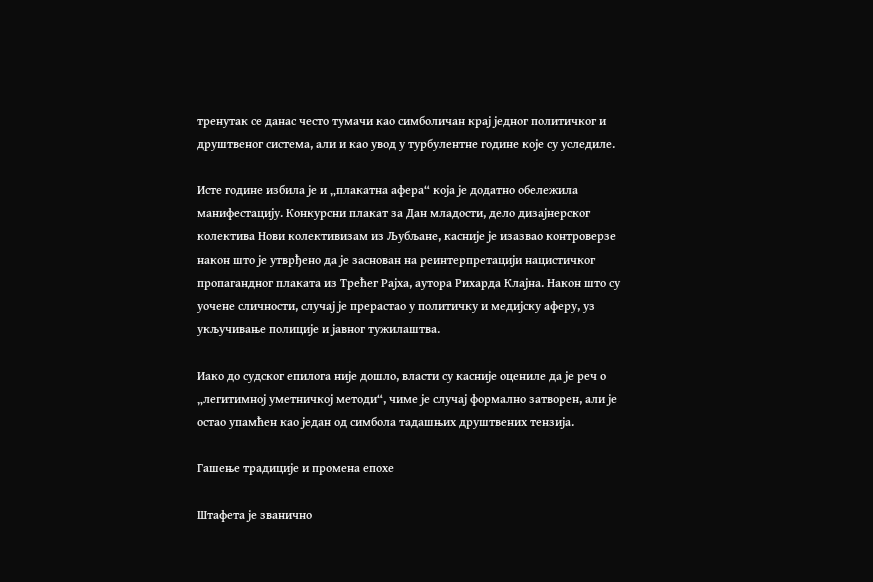тренутак се данас често тумачи као симболичан крај једног политичког и друштвеног система, али и као увод у турбулентне године које су уследиле.

Исте године избила је и „плакатна афера“ која је додатно обележила манифестацију. Конкурсни плакат за Дан младости, дело дизајнерског колектива Нови колективизам из Љубљане, касније је изазвао контроверзе након што је утврђено да је заснован на реинтерпретацији нацистичког пропагандног плаката из Трећег Рајха, аутора Рихарда Клајна. Након што су уочене сличности, случај је прерастао у политичку и медијску аферу, уз укључивање полиције и јавног тужилаштва.

Иако до судског епилога није дошло, власти су касније оцениле да је реч о „легитимној уметничкој методи“, чиме је случај формално затворен, али је остао упамћен као један од симбола тадашњих друштвених тензија.

Гашење традиције и промена епохе

Штафета је званично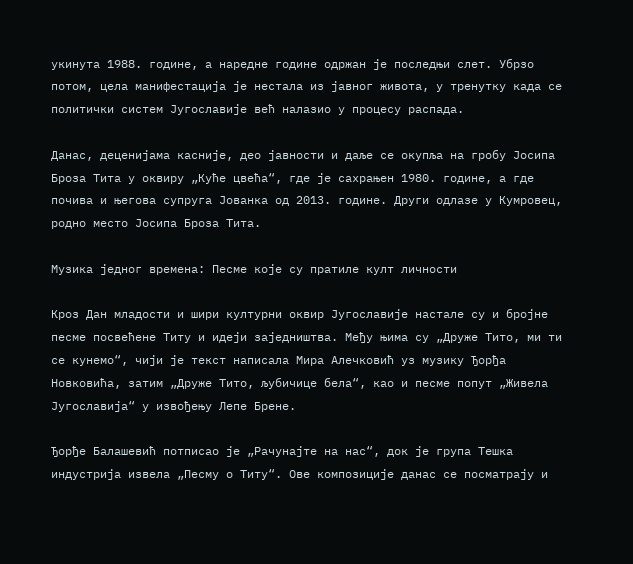укинута 1988. године, а наредне године одржан је последњи слет. Убрзо потом, цела манифестација је нестала из јавног живота, у тренутку када се политички систем Југославије већ налазио у процесу распада.

Данас, деценијама касније, део јавности и даље се окупља на гробу Јосипа Броза Тита у оквиру „Куће цвећа“, где је сахрањен 1980. године, а где почива и његова супруга Јованка од 2013. године. Други одлазе у Кумровец, родно место Јосипа Броза Тита.

Музика једног времена: Песме које су пратиле култ личности

Кроз Дан младости и шири културни оквир Југославије настале су и бројне песме посвећене Титу и идеји заједништва. Међу њима су „Друже Тито, ми ти се кунемо“, чији је текст написала Мира Алечковић уз музику Ђорђа Новковића, затим „Друже Тито, љубичице бела“, као и песме попут „Живела Југославија“ у извођењу Лепе Брене.

Ђорђе Балашевић потписао је „Рачунајте на нас“, док је група Тешка индустрија извела „Песму о Титу“. Ове композиције данас се посматрају и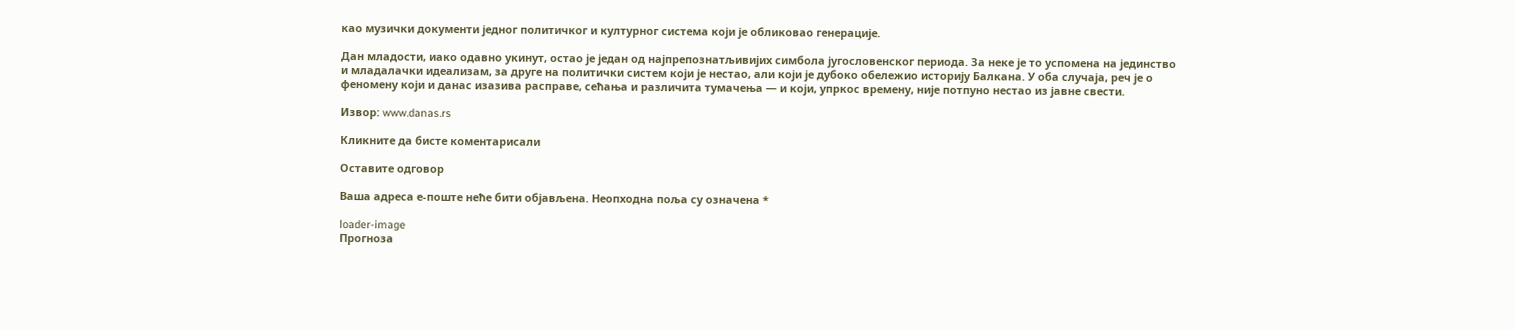као музички документи једног политичког и културног система који је обликовао генерације.

Дан младости, иако одавно укинут, остао је један од најпрепознатљивијих симбола југословенског периода. За неке је то успомена на јединство и младалачки идеализам, за друге на политички систем који је нестао, али који је дубоко обележио историју Балкана. У оба случаја, реч је о феномену који и данас изазива расправе, сећања и различита тумачења — и који, упркос времену, није потпуно нестао из јавне свести.

Извор: www.danas.rs

Кликните да бисте коментарисали

Оставите одговор

Ваша адреса е-поште неће бити објављена. Неопходна поља су означена *

loader-image
Прогноза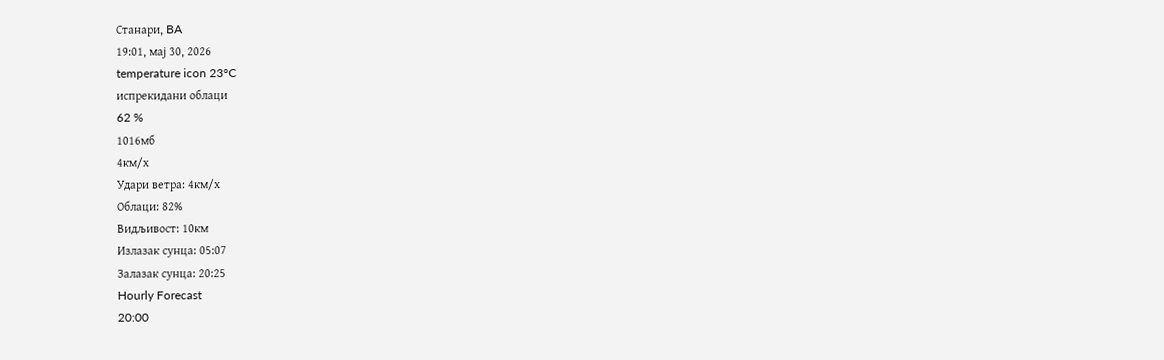Станари, BA
19:01, мај 30, 2026
temperature icon 23°C
испрекидани облаци
62 %
1016мб
4км/х
Удари ветра: 4км/х
Облаци: 82%
Видљивост: 10км
Излазак сунца: 05:07
Залазак сунца: 20:25
Hourly Forecast
20:00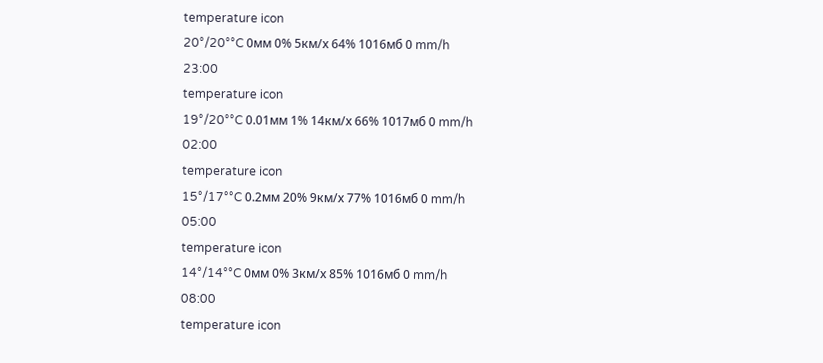temperature icon
20°/20°°C 0мм 0% 5км/х 64% 1016мб 0 mm/h
23:00
temperature icon
19°/20°°C 0.01мм 1% 14км/х 66% 1017мб 0 mm/h
02:00
temperature icon
15°/17°°C 0.2мм 20% 9км/х 77% 1016мб 0 mm/h
05:00
temperature icon
14°/14°°C 0мм 0% 3км/х 85% 1016мб 0 mm/h
08:00
temperature icon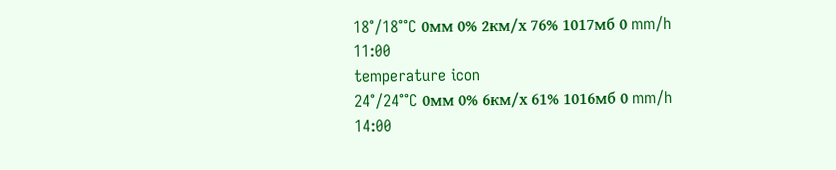18°/18°°C 0мм 0% 2км/х 76% 1017мб 0 mm/h
11:00
temperature icon
24°/24°°C 0мм 0% 6км/х 61% 1016мб 0 mm/h
14:00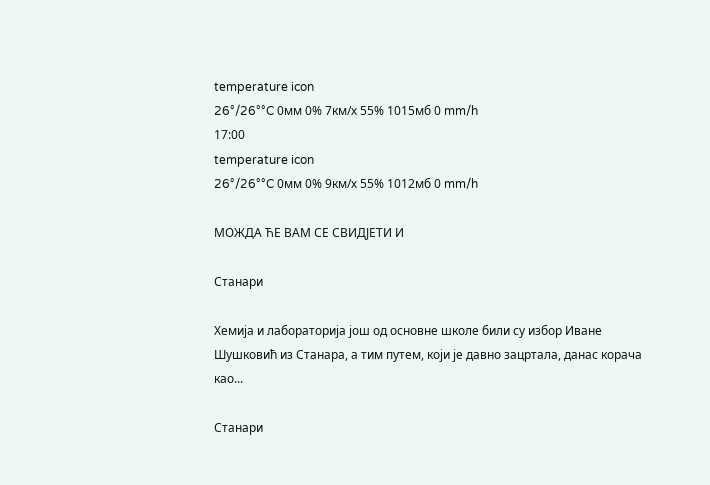temperature icon
26°/26°°C 0мм 0% 7км/х 55% 1015мб 0 mm/h
17:00
temperature icon
26°/26°°C 0мм 0% 9км/х 55% 1012мб 0 mm/h

МОЖДА ЋЕ ВАМ СЕ СВИДЈЕТИ И

Станари

Хемија и лабораторија још од основне школе били су избор Иване Шушковић из Станара, а тим путем, који је давно зацртала, данас корача као...

Станари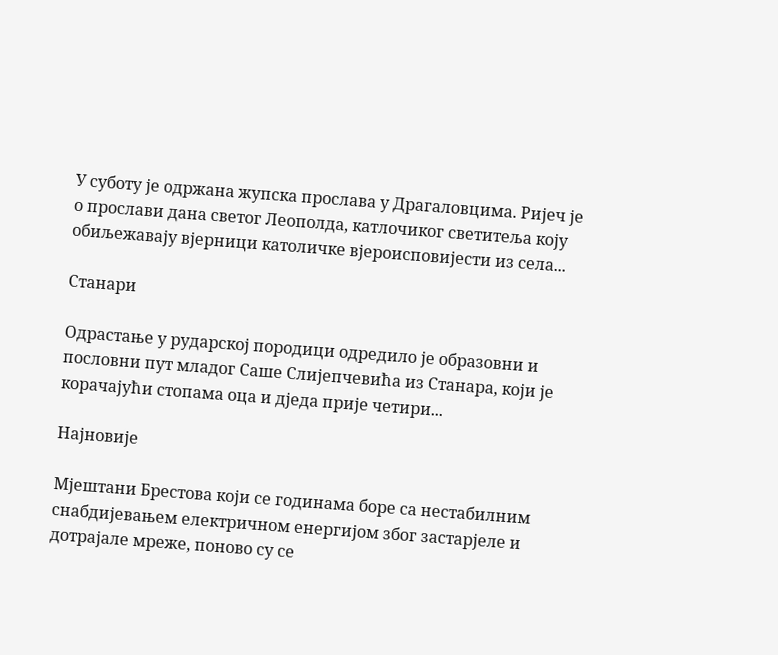У суботу је oдржана жупска прослава у Драгаловцима. Ријеч је о прослави дана светог Леополда, катлочиког светитеља коју обиљежавају вјерници католичке вјероисповијести из села...

Станари

Одрастање у рударској породици одредило је образовни и пословни пут младог Саше Слијепчевића из Станара, који је корачајући стопама оца и дједа прије четири...

Најновије

Мјештани Брестова који се годинама боре са нестабилним снабдијевањем електричном енергијом због застарјеле и дотрајале мреже, поново су се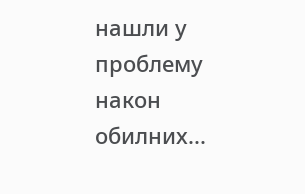нашли у проблему након обилних...